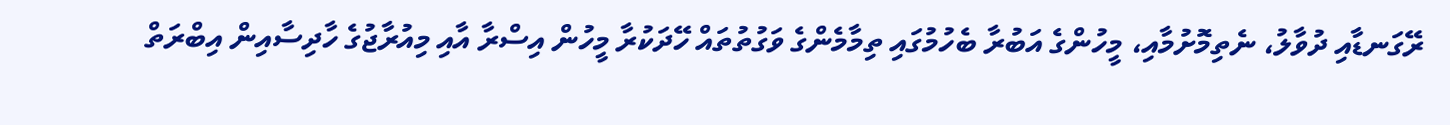ރޭގަނޑާއި ދުވާލު، ނެތިމޮށުމާއި، މީހުންގެ އަބުރާ ބެހުމުގައި ތިމާމެންގެ ވަގުތުތައް ހޭދަކުރާ މީހުން އިސްރާ އާއި މިއުރާޖުގެ ހާދިސާއިން އިބްރަތް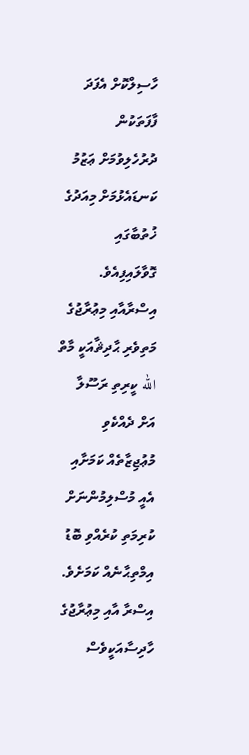ހާސިލްކޮށް އެފަދަ ފާފަތަކުން ދުރުހެލިވުމަށް ޢަޒުމު ކަނޑައެޅުމަށް މިއަދުގެ ޚުތުބާގައި ގޮވާލައިފިއެވެ.
އިސްރާއާއި މިޢުރާޖުގެ މަތިވެރި ޙާދިޘާއަކީ މާތް الله ކީރިތި ރަސޫލާ އަށް ދެއްކެވި މުޢުޖިޒާތެއް ކަމަށާއި އެއީ މުސްލިމުންނަށް ކުރިމަތި ކުރެއްވި ބޮޑު އިމްތިޙާނެއް ކަމަށެވެ. އިސްރާ އާއި މިޢުރާޖުގެ ހާދިސާއަކީވެސް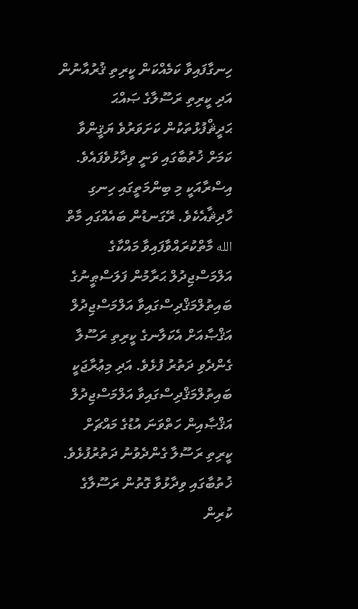ހިނގާފައިވާ ކަމެއްކަން ކީރިތި ޤުރުއާނުން އަދި ކީރިތި ރަސޫލާގެ ޞައްޙަ ޙަދީޘްފުޅުތަކުން ކަށަވަރުވެ ޔަޤީންވާ ކަމަށް ޚުތުބާގައި ވަނީ ވިދާޅުވެފައެވެ.
އިސްރާއަކީ މި ބިންމަތީގައި ހިނގި ހާދިޘާއެކެވެ. ރޭގަނޑުން ބައެއްގައި މާތް الله މާތްކުރައްވާފައިވާ މައްކާގެ އަލްމަސްޖިދުލް ޙަރާމުން ފަލަސްޠީނުގެ ބައިތުލްމަޤްދިސްގައިވާ އަލްމަސްޖިދުލް އަޤްޞާއަށް އެކަލާނގެ ކީރިތި ރަސޫލާ ގެންދެވި ދަތުރު ފުޅެވެ. އަދި މިޢުރާޖަކީ ބައިތުލްމަޤްދިސްގައިވާ އަލްމަސްޖިދުލް އަޤްޞާއިން ހަތްވަނަ އުޑުގެ މައްޗަށް ކީރިތި ރަސޫލާ ގެންދެވުނު ދަތުރުފުޅެވެ.
ޚުތުބާގައި ވިދާޅުވާ ގޮތުން ރަސޫލާގެ ކުރިން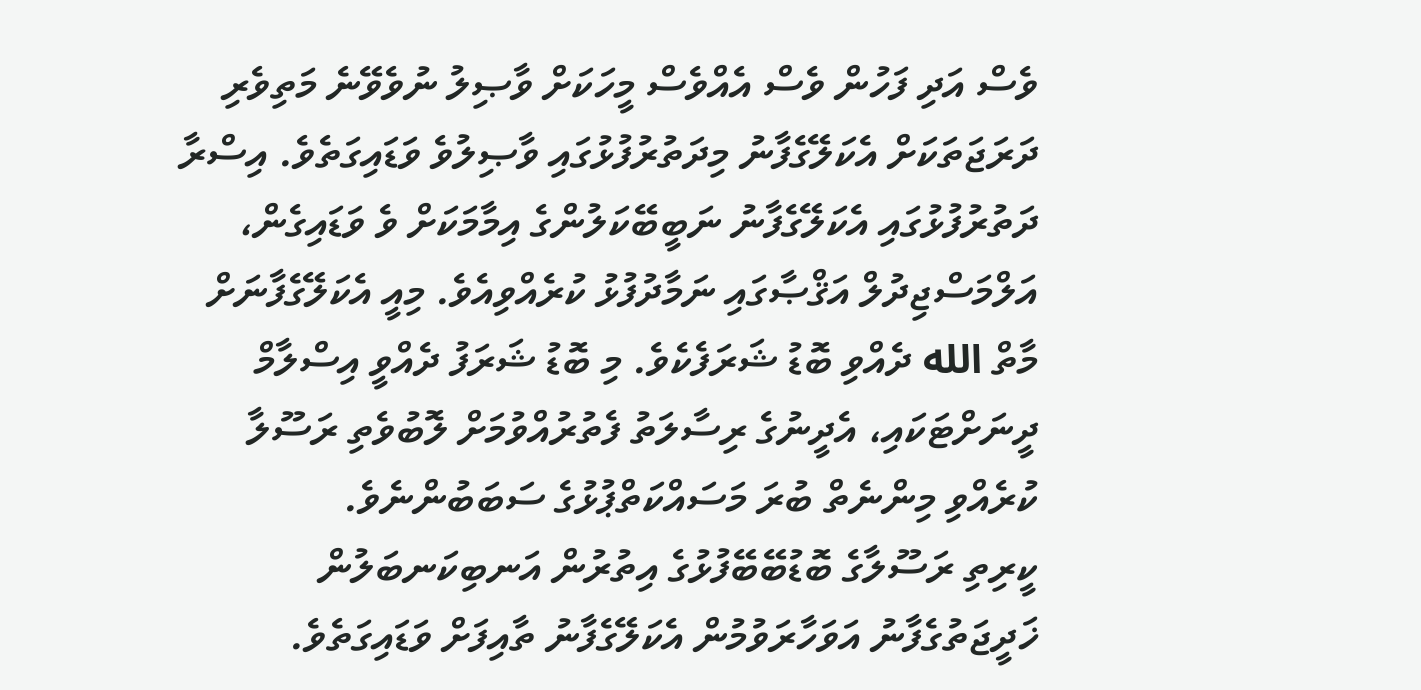ވެސް އަދި ފަހުން ވެސް އެއްވެސް މީހަކަށް ވާޞިލު ނުވެވޭނެ މަތިވެރި ދަރަޖަތަކަށް އެކަލޭގެފާނު މިދަތުރުފުޅުގައި ވާޞިލުވެ ވަޑައިގަތެވެ. އިސްރާ ދަތުރުފުޅުގައި އެކަލޭގެފާނު ނަބީބޭކަލުންގެ އިމާމަކަށް ވެ ވަޑައިގެން، އަލްމަސްޖިދުލް އަޤްޞާގައި ނަމާދުފުޅު ކުރެއްވިއެވެ. މިއީ އެކަލޭގެފާނަށް މާތް الله ދެއްވި ބޮޑު ޝަރަފެކެވެ. މި ބޮޑު ޝަރަފު ދެއްވީ އިސްލާމް ދީނަށްޓަކައި، އެދީނުގެ ރިސާލަތު ފެތުރުއްވުމަށް ލޮބުވެތި ރަސޫލާ ކުރެއްވި މިންނެތް ބުރަ މަސައްކަތްޕުޅުގެ ސަބަބުންނެވެ.
ކީރިތި ރަސޫލާގެ ބޮޑުބޭބޭފުޅުގެ އިތުރުން އަނބިކަނބަލުން ޚަދީޖަތުގެފާނު އަވަހާރަވުމުން އެކަލޭގެފާނު ތާއިފަށް ވަޑައިގަތެވެ.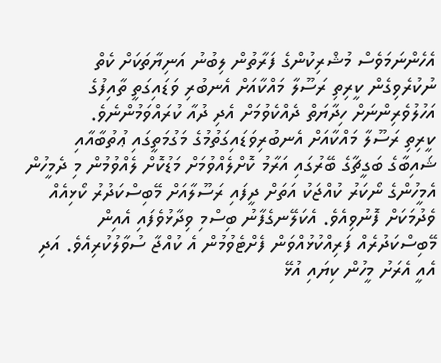އެހެންނަމަވެސް މުޝްރިކުންގެ ފަރާތުން ލިބުނު އަނިޔާތަކަށް ކެތް ނުކުރެވިގެން ކީރިތި ރަސޫލާ މައްކާއަށް އެނބުރި ވަޑައިގަތީ ތާއިފުގެ އަހުލުވެރިންނަށް ހިދާޔަތް ދެއްކެވުމަށް އެދި ދުއާ ކުރައްވަމުންނެވެ.
ކީރިތި ރަސޫލާ މައްކާއަށް އެނބުރިވަޑައިގަތުމުގެ މަގުމަތީގައި ޢުތުބާއާއި ޝައިބާގެ ބަގީޗާގެ ބޭރުގައި އަރާމު ކޮށްލެއްވުމަށް މަޑުކޮށް ލެއްވުމުން މި ދެމީހުން އެމީހުންގެ ނޯކަރު ކުއްޖަކު އަތަށް ދީފައި ރަސޫލާއަށް މޭބިސްކަދުރު ކޯޅިއެއް ވެދުމަކަށް ފޮނުވިއެވެ. އެކަލޭނގެފާނު ބިސްމި ވިދާޅުވެފައި އެއިން މޭބިސްކަދުރެއް ފަރިއްކުޅުއްވަން ފެށްޓެވުމުން އެ ކުއްޖާ ސުވާލުކުރިއެވެ. އަދި އެއީ އެރަށު މީހުން ކިޔައި އުޅޭ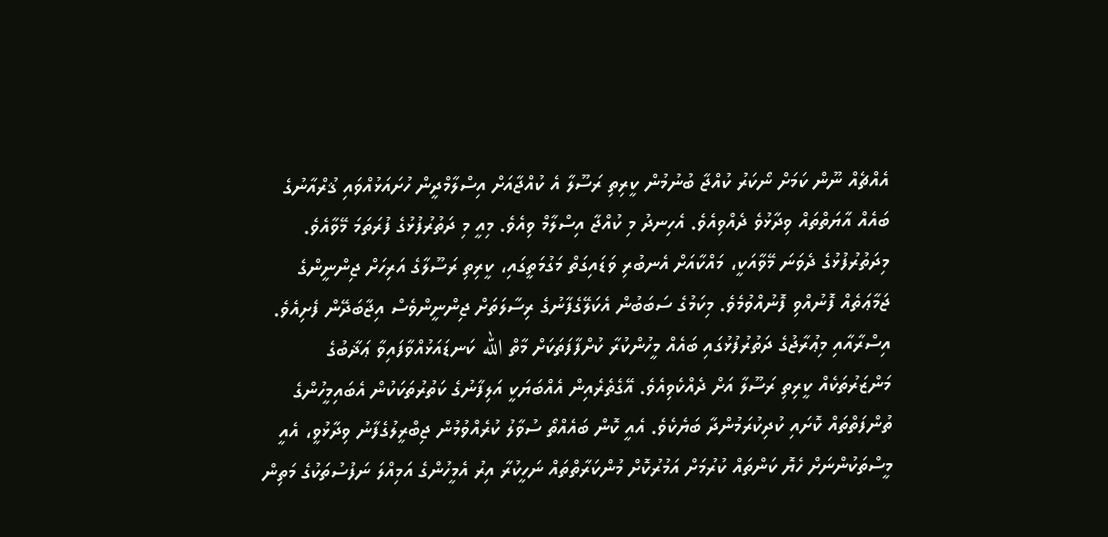އެއްޗެއް ނޫން ކަމަށް ނޯކަރު ކުއްޖާ ބުނުމުން ކީރިތި ރަސޫލާ އެ ކުއްޖާއަށް އިސްލާމްދީން ހުށައަޅުއްވައި ޤުރްއާނުގެ ބައެއް އާޔަތްތައް ވިދާޅުވެ ދެއްވިއެވެ. އެހިނދު މި ކުއްޖާ އިސްލާމް ވިއެވެ. މިއީ މި ދަތުރުފުޅުގެ ފުރަތަމަ މޭވާއެވެ.
މިދަތުރުފުޅުގެ ދެވަނަ މޭވާއަކީ، މައްކާއަށް އެނބުރި ވަޑައިގަތް މަގުމަތީގައި، ކީރިތި ރަސޫލާގެ އަރިހަށް ޖިންނީންގެ ޖަމާޢަތެއް ފޮނުއްވި ފޮނުއްވުމެވެ. މިކަމުގެ ސަބަބުން އެކަލޭގެފާނުގެ ރިސާލަތަށް ޖިންނީންވެސް އިޖާބަދޭން ފެށިއެވެ.
އިސްރާއާއި މިޢުރާޖުގެ ދަތުރުފުޅުގައި ބައެއް މީހުންކުރާ ކުށްފާފަތަކަށް މާތް الله ކަނޑައަޅުއްވާފައިވާ ޢަޛާބުގެ މަންޒަރުތަކެއް ކީރިތި ރަސޫލާ އަށް ދެއްކެވިއެވެ. އޭގެތެރެއިން އެއްބަޔަކީ އަލިފާނުގެ ކަތުރުތަކަކުން އެބައިމީހުންގެ ތުންފަތްތައް ކޮށައި ކުދިކުރަމުންދާ ބަޔެކެވެ. އެއީ ކޮން ބައެއްތޯ ސުވާލު ކުރެއްވުމުން ޖިބްރީލުގެފާނު ވިދާޅުވީ، އެއީ މީސްތަކުންނަށް ހެޔޮ ކަންތައް ކުރުމަށް އަމުރުކޮށް މުންކަރާތްތައް ނަހީކުރާ އިރު އެމީހުންގެ އަމިއްލަ ނަފުސުތަކުގެ މަތިން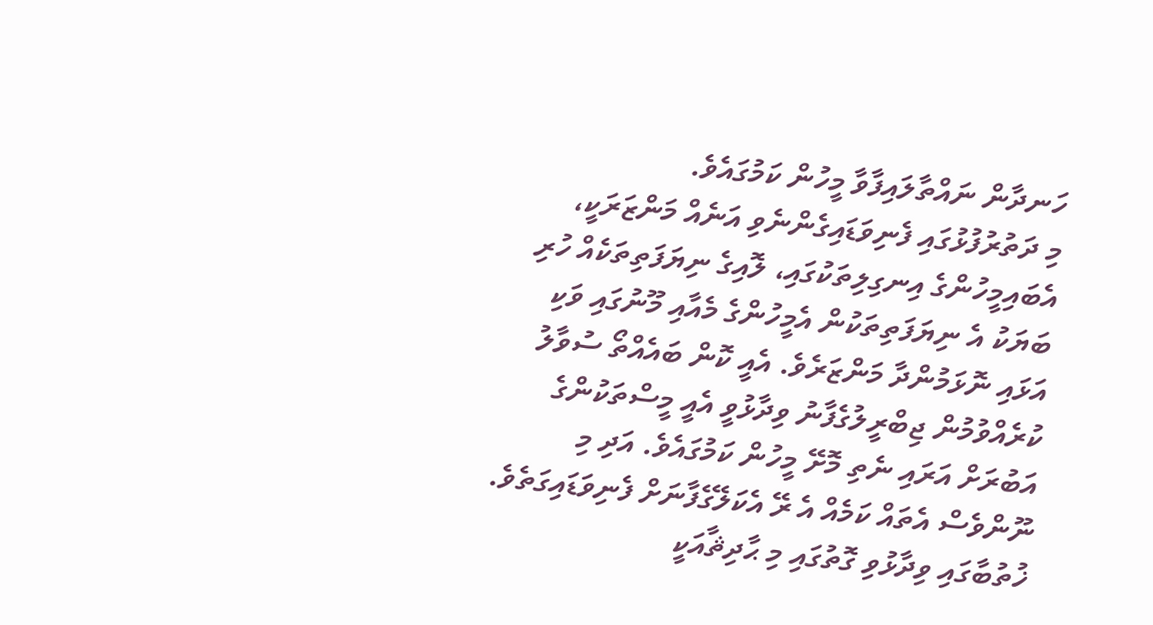ހަނދާން ނައްތާލައިފާވާ މީހުން ކަމުގައެވެ.
މި ދަތުރުފުޅުގައި ފެނިވަޑައިގެންނެވި އަނެއް މަންޒަރަކީ، އެބައިމީހުންގެ އިނގިލިތަކުގައި، ލޮއިގެ ނިޔަފަތިތަކެއް ހުރި ބަޔަކު އެ ނިޔަފަތިތަކުން އެމީހުންގެ މެއާއި މޫނުގައި ވަކި އަޅައި ނޮޅަމުންދާ މަންޒަރެވެ. އެއީ ކޮން ބައެއްތޯ ސުވާލު ކުރެއްވުމުން ޖިބްރީލުގެފާނު ވިދާޅުވީ އެއީ މީސްތަކުންގެ އަބުރަށް އަރައި ނެތި މޮށޭ މީހުން ކަމުގައެވެ. އަދި މި ނޫންވެސް އެތައް ކަމެއް އެ ރޭ އެކަލޭގެފާނަށް ފެނިވަޑައިގަތެވެ.
ޚުތުބާގައި ވިދާޅުވި ގޮތުގައި މި ޙާދިޘާއަކީ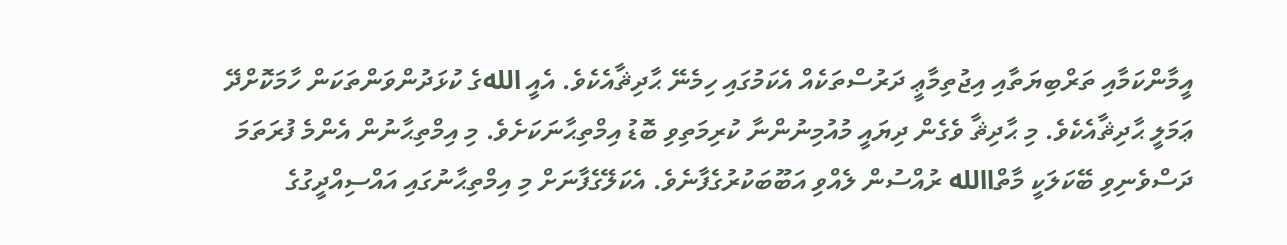އީމާންކަމާއި ތަރްބިޔަތާއި އިޖުތިމާޢީ ދަރުސްތަކެއް އެކަމުގައި ހިމެނޭ ޙާދިޘާއެކެވެ. އެއީ اللهގެ ކުޅަދުންވަންތަކަން ހާމަކޮށްދޭ ޢަމަލީ ޙާދިޘާއެކެވެ. މި ޙާދިޘާ ވެގެން ދިޔައީ މުއުމިނުންނާ ކުރިމަތިވި ބޮޑު އިމްތިޙާނަކަށެވެ. މި އިމްތިޙާނުން އެންމެ ފުރަތަމަ ދަސްވެނިވި ބޭކަލަކީ މާތްاالله ރުއްސުން ލެއްވި އަބޫބަކުރުގެފާނެވެ. އެކަލޭގެފާނަށް މި އިމްތިޙާނުގައި އައްސިއްދީގުގެ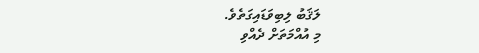ލަޤަބު ލިބިވަޑައިގަތެވެ.
މި އުއްމަތަށް ދެއްވި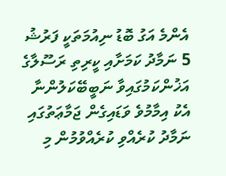އެންމެ އަގު ބޮޑު ނިއުމަތަކީ ފަރުޝު 5 ނަމާދު ކަމަށާއި ކީރިތި ރަސޫލާގެ އަޚުންކަމުގައިވާ ނަބީބޭކަލުންނާ އެކު އިމާމުވެ ވަޑައިގެން ޖަމާޢަތުގައި ނަމާދު ކުރެއްވި ކުރެއްވުމުން މި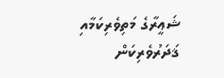ޝަޢީރާގެ މަތިވެރިކަމާއި ޤަދަރުވެރިކަން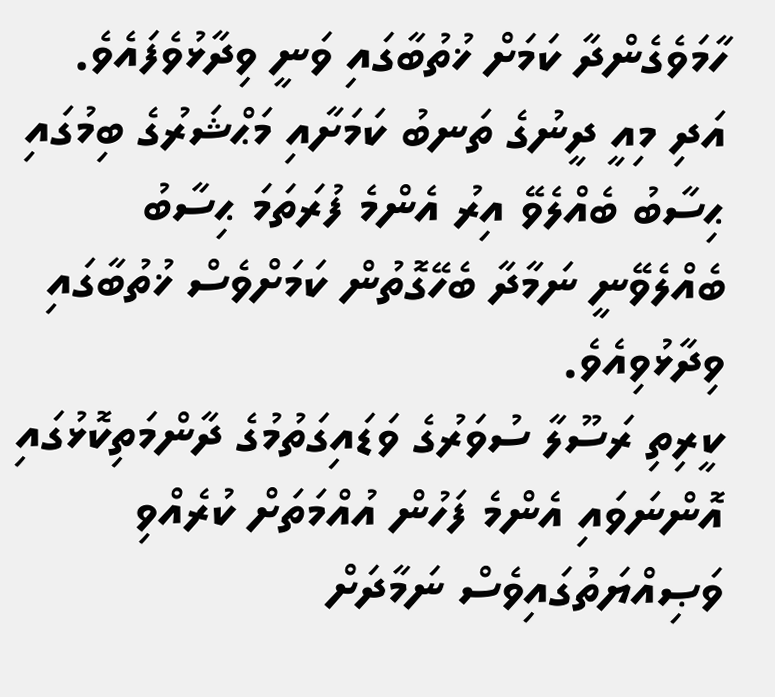ހާމަވެގެންދާ ކަމަށް ޚުތުބާގައި ވަނީ ވިދާޅުވެފައެވެ. އަދި މިއީ ދީނުގެ ތަނބު ކަމަށާއި މަޙްޝަރުގެ ބިމުގައި ޙިސާބު ބެއްލެވޭ އިރު އެންމެ ފުރަތަމަ ޙިސާބު ބެއްލެވޭނީ ނަމާދާ ބެހޭގޮތުން ކަމަށްވެސް ޚުތުބާގައި ވިދާޅުވިއެވެ.
ކީރިތި ރަސޫލާ ސުވަރުގެ ވަޑައިގަތުމުގެ ދާންމަތިކޮޅުގައި އޮންނަވައި އެންމެ ފަހުން އުއްމަތަށް ކުރެއްވި ވަޞިއްޔަތުގައިވެސް ނަމާދަށް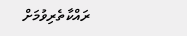ރައްކާތެރިވުމަށް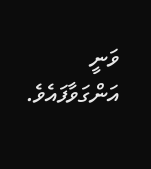ވަނީ އަންގަވާފައެވެ.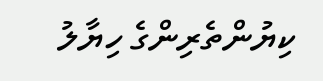ކިޔުންތެރިންގެ ހިޔާލު